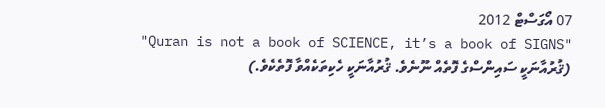07 އޯގަސްޓް 2012
"Quran is not a book of SCIENCE, it’s a book of SIGNS" (ޤުރުއާނަކީ ސައިންސްގެ ފޮތެއް ނޫނެވެ. ޤުރުއާނަކީ ހެކިތަކެއްވާ ފޮތެކެވެ.)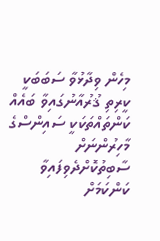މިހެން ވިދާޅުވާ ސަބަބަކީ ކީރިތި ޤުރުއާނުގައިވާ ބައެއް ކަންތައްތަކަކީ ސައިންސްގެ މާހިރުންނަށް ސާބިތުކޮށްދެވިފައިވާ ކަންކަމަށް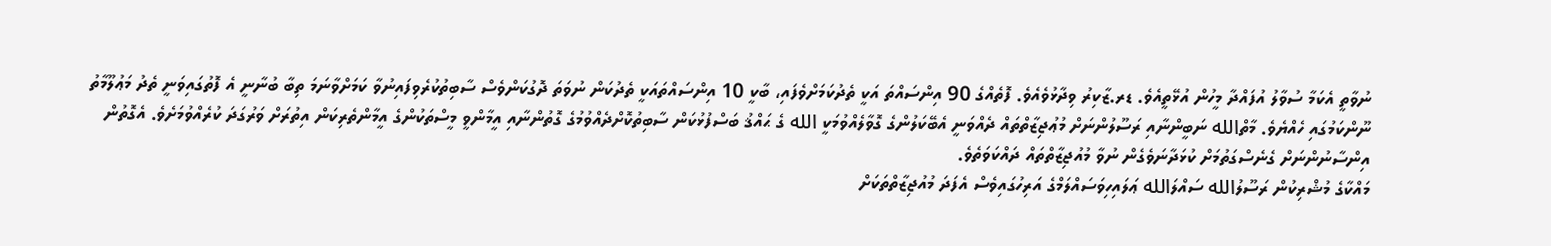ނުވާތީ އެކަމާ ސުވާލު އުފައްދާ މީހުން އުޅޭތީއެވެ. ޑރ.ޒާކިރު ވިދާޅުވެއެވެ. ފޮތެއްގެ 90 އިންސައްތަ އަކީ ތެދުކަމަށްވެފައި، ބާކީ 10 އިންސައްތައަކީ ތެދުކަން ނުވަތަ ދޮގުކަންވެސް ސާބިތުކުރެވިފައިނުވާ ކަމަށްވާނަމަ ތިބާ ބުނާނީ އެ ފޮތުގައިވަނީ ތެދު މަޢުލޫމާތު ނޫންކަމުގައި ހެއްޔެވެ. މާތްالله ނަބީންނާއި ރަސޫލުންނަށް މުޢުޖިޒާތްތައް ދެއްވަނީ އެބޭކަލުންގެ ގޮވާލެއްވުމަކީ الله ގެ ޙައްޤު ބަސްފުޅުކަން ސާބިތުކޮށްދެއްވުމުގެ ގޮތުންނާއި އީމާންވީ މީސްތަކުންގެ އީމާންތެރިކަން އިތުރަށް ވަރުގަދަ ކުރެއްވުމަށެވެ. އެގޮތުން އިންސާނުންނަށް ގެނެސްގަތުމަށް ކުޅަދާނަވެގެން ނުވާ މުއުޖިޒާތްތައް ދައްކަވަތެވެ.
މައްކާގެ މުޝްރިކުން ރަސޫލުالله ސައްލަالله ޢަލައިހިވަސައްލަމްގެ އަރިހުގައިވެސް އެފަދަ މުއުޖިޒާތްތަކަށް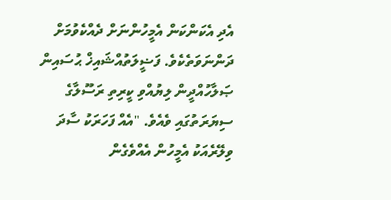އެދި އެކަންކަން އެމީހުންނަށް ދެއްކެވުމަށް ދަންނަވަތެކެވެ. ފަޟީލަތުއްޝައިޚް ޙުސައިން ޞަލާހުއްދީން ލިޔުއްވި ކީރިތި ރަސޫލާގެ ސިޔަރަތުގައި ވެއެވެ. "އެއް ފަހަރަކު ސާދަ ވިލޭރެއަކު އެމީހުން އެއްވެގެން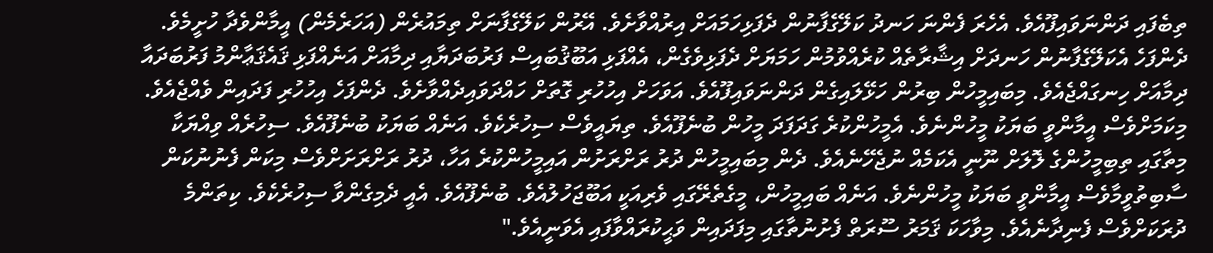ތިބެފައި ދަންނަވައިފޫއެވެ. އެހެރަ ފެންނަ ހަނދު ކަލޭގެފާނުން ދެފަޅިހަމައަށް އިރުއްވާށެވެ. އޭރުން ކަލޭގެފާނަށް ތިމައުރެން (އަހަރެމެން) އީމާންވެދާ ހުށީމެވެ. ދެންފަހެ އެކަލޭގެފާނުން ހަނދަށް އިޝާރާތެއް ކުރެއްވުމުން ހަމަޔަށް ދެފަޅިވެގެން، އެއްފަޅި އަބޫޤުބައިސް ފަރުބަދަޔާއި ދިމާއަށް އަނެއްފަޅި ޤައެޤަޢާންމު ފަރުބަދައާ ދިމާއަށް ހިނގައްޖެއެވެ. މިބައިމީހުން ބިރުން ހަޅޭލައިގެން ދަންނަވައިފޫއެވެ. އަވަހަށް އިހުހުރި ގޮތަށް ހައްދަވައިދެއްވާށެވެ. ދެންފަހެ އިހުހުރި ފަދައިން ވެއްޖެއެވެ. މިކަމަށްވެސް އީމާންވީ ބަޔަކު މީހުންނެވެ. އެމީހުންކުރެ ގަދަފަދަ މީހުން ބުނެފޫއެވެ. ތިޔައީވެސް ސިހުރެކެވެ. އަނެއް ބަޔަކު ބުނެފޫއެވެ. ސިހުރެއް ވިއްޔަކާ މިތާގައި ތިބިމީހުންގެ ލޮލަށް ނޫނީ އެކަމެއް ނުޖެހޭނެއެވެ. ދެން މިބައިމީހުން ދުރު ރަށްރަށުން އައިމީހުންކުރެ އަހާ، ދުރު ރަށްރަށަށްވެސް މިކަން ފެނުނުކަން ސާބިތުވީމާވެސް އީމާންވީ ބަޔަކު މީހުންނެވެ. އަނެއް ބައިމީހުން، މީގެތެރޭގައި ވެރިއަކީ އަބޫޖަހުލުއެވެ. ބުނެފޫއެވެ. އެއީ ދެމިގެންވާ ސިހުރެކެވެ. ކިތަންމެ ދުރަކަށްވެސް ފެނިދާނެއެވެ. މިވާހަކަ ޤަމަރު ސޫރަތް ފެށުނުތާގައި މިފަދައިން ވަޙީކުރައްވާފައި އެވަނީއެވެ."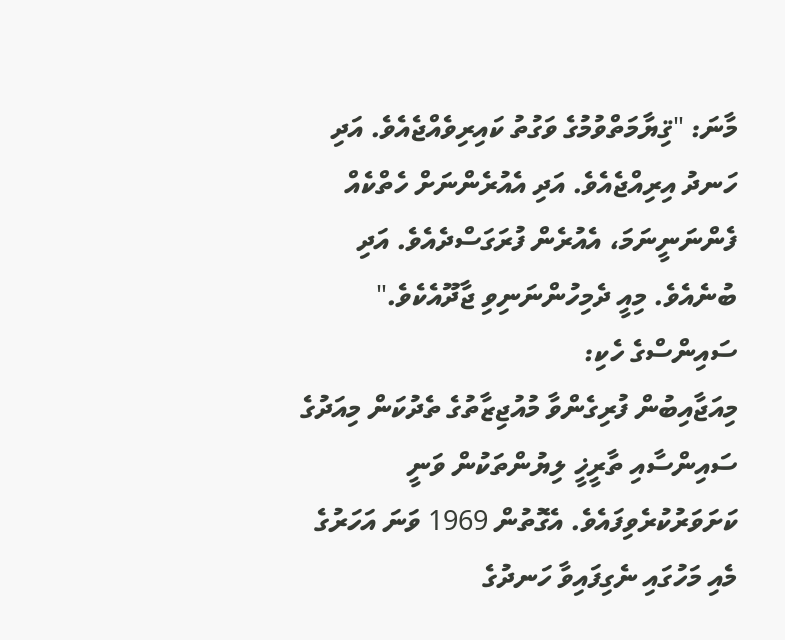މާނަ: "ޤިޔާމަތްވުމުގެ ވަގުތު ކައިރިވެއްޖެއެވެ. އަދި ހަނދު އިރިއްޖެއެވެ. އަދި އެއުރެންނަށް ހެތްކެއް ފެންނަނީނަމަ، އެއުރެން ފުރަގަސްދެއެވެ. އަދި ބުނެއެވެ. މިއީ ދެމިހުންނަނިވި ޖާދޫއެކެވެ."
ސައިންސްގެ ހެކި:
މިއަޖާއިބުން ފުރިގެންވާ މުއުޖިޒާތުގެ ތެދުކަން މިއަދުގެ ސައިންސާއި ތާރީޚީ ލިޔުންތަކުން ވަނީ ކަށަވަރުކުރެވިފައެވެ. އެގޮތުން 1969 ވަނަ އަހަރުގެ މެއި މަހުގައި ނެގިފައިވާ ހަނދުގެ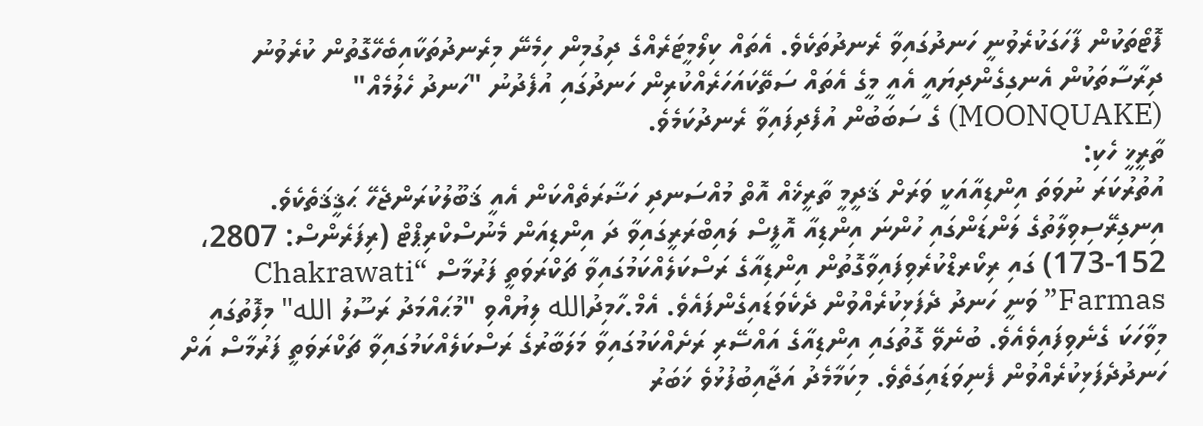ފޮޓޯތަކުން ފާހަގަކުރެވުނީ ހަނދުގައިވާ ރެނދުތަކެވެ. އެތައް ކިލޯމީޓަރެއްގެ ދިގުމިން ހިމެނޭ މިރެނދުތަކާއިބެހޭގޮތުން ކުރެވުނު ދިރާސާތަކުން އެނގިގެންދިޔައީ އެއީ މީގެ އެތައް ސަތޭކައަހަރެއްކުރިން ހަނދުގައި އުފެދުނު "ހަނދު ހެލުމެއް" (MOONQUAKE) ގެ ސަބަބުން އުފެދިފައިވާ ރެނދުކަމެވެ.
ތާރީޚީ ހެކި:
އުތުރުކަރަ ނުވަތަ އިންޑިއާއަކީ ވަރަށް ޤަދީމީ ތާރީޚެއް އޮތް މުއްސަނދި ހަޟާރަތެއްކަން އެއީ ޤަބޫލުކުރަންޖެހޭ ޙަޤީޤަތެކެވެ. އިނގިރޭސިވިލާތުގެ ލަންޑަންގައި ހުންނަ އިންޑިއާ އޮފީސް ލައިބްރަރީގައިވާ ދަ އިންޑިއަން މެނުސްކްރިޕްޓް (ރިފަރެންސް: 2807، 152-173) ގައި ރިކޯރޑްކުރެވިފައިވާގޮތުން އިންޑިއާގެ ރަސްކަލެއްކަމުގައިވާ ޗަކްރަވަތީ ފަރުމާސް “Chakrawati Farmas” ވަނީ ހަނދު ދެފަޅިކުރެއްވުން ދެކެވަޑައިގެންފައެވެ. އެމް.ހާމިދުالله ލިޔުއްވި "މުޙައްމަދު ރަސޫލު الله" މިފޮތުގައި މިވާހަކަ ގެނެވިފައިވެއެވެ. ބުނެވޭ ގޮތުގައި އިންޑިއާގެ އައްސޭރި ރަށެއްކަމުގައިވާ މަލަބާރުގެ ރަސްކަލެއްކަމުގައިވާ ޗަކްރަވަތީ ފަރުމާސް އަށް ހަނދުދެފަޅިކުރެއްވުން ފެނިވަޑައިގަތެވެ. މިކަމާމެދު އަޖާއިބުފުޅުވެ ޚަބަރު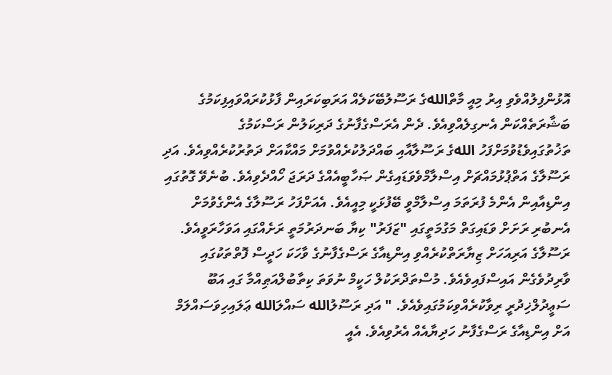އޮޅުންފިލުއްވެވި އިރު މިއީ މާތްاللهގެ ރަސޫލުބޭކަލެއް އަރަބިކަރައިން ފާޅުކުރައްވައިފިކަމުގެ ބަޝާރަތެއްކަން އެނގިލެއްވިއެވެ. ދެން އެރަސްގެފާނުގެ ދަރިކަލުން ރަސްކަމުގެ ތަޚުތުގައިވެޑުވުމަށްފަހު اللهގެ ރަސޫލާއާއި ބައްދަލުކުރެއްވުމަށް މައްކާއަށް ދަތުރުކުރެއްވިއެވެ. އަދި ރަސޫލާގެ އަތްޕުޅުމައްޗަށް އިސްލާމްވެވަޑައިގެން ޞަހާބީއެއްގެ ދަރަޖަ ހޯއްދެވިއެވެ. ބުނެވޭ ގޮތުގައި އިންޑިއާއިން އެންމެ ފުރަތަމަ އިސްލާމްވީ ބޭފުޅަކީ މިއީއެވެ. އެއަށްފަހު ރަސޫލާގެ އެންގެވުމަށް އެނބުރި ރަށަށް ވަޑައިގަތް މަގުމަތީގައި "ޒަފަރު" ކިޔާ ބަނދަރުމަތީ ރަށެއްގައި އަވަހާރަވީއެވެ.
ރަސޫލާގެ އަރިއަހަށް ޒިޔާރަތްކުރެއްވި އިންޑިއާގެ ރަސްގެފާނުގެ ވާހަކަ ހަދީސް ފޮތްތަކުގައި ވާރިދުވެގެން އައިސްފައިވެއެވެ. މުސްތަދްރަކުލް ހަކީމް ނުވަތަ ކިތާބުލްއަޠިއްމާ ގައި އަބޫ ސަޢީދުލްޚިދުރީ ރިވާކުރެއްވިކަމުގައިވެއެވެ. " އަދި ރަސޫލުالله ސައްލަالله ޢަލައިހިވަސައްލަމް އަށް އިންޑިއާގެ ރަސްގެފާނު ހަދިޔާއެއް އެރުވިއެވެ. އެއީ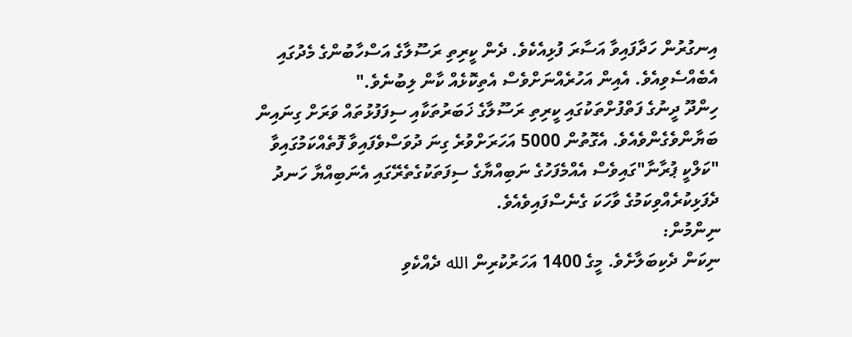އިނގުރުން ހަދާފައިވާ އަސާރަ ފުޅިއެކެވެ. ދެން ކީރިތި ރަސޫލާގެ އަސްހާބުންގެ މެދުގައި އެބެއްސެވިއެވެ. އެއިން އަހުރެއްނަށްވެސް އެތިކޮޅެއް ކާން ލިބުނެވެ."
ހިންދޫ ދީނުގެ ފަތްފުށްތަކުގައި ކީރިތި ރަސޫލާގެ ޚަބަރުތަކާއި ސިފަފުޅުތައް ވަރަށް ގިނައިން ބަޔާންވެގެންވެއެވެ. އެގޮތުން 5000 އަހަރަށްވުރެ ގިނަ ދުވަސްވެފައިވާ ފޮތެއްކަމުގައިވާ "ކަލްކީ ޕުރާނާ"ގައިވެސް އެއްމެފަހުގެ ނަބިއްޔާގެ ސިފަތަކުގެތެރޭގައި އެނަބިއްޔާ ހަނދު ދެފަޅިކުރެއްވިކަމުގެ ވާހަކަ ގެނެސްފައިވެއެވެ.
ނިންމުން:
ނިކަން ދެކިބަލާށެވެ. މީގެ 1400 އަހަރުކުރިން الله ދެއްކެވި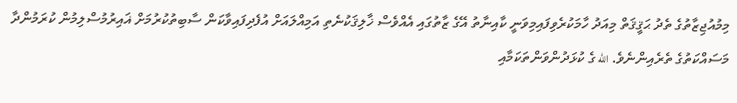މިމުއުޖިޒާތުގެ ތެދު ޙަޤީޤަތް މިއަދު ހާމަކުރެވިފައިމިވަނީ ކާއިނާތު އޭގެ ޒާތުގައި އެއްވެސް ޚާލިޤަކުނެތި އަމިއްލައަށް އުފެދިފައިވާކަން ސާބިތުކުރުމަށް ޣައިރުމުސްލިމުން ކުރަމުންދާ މަސައްކަތުގެ ތެރެއިންނެވެ. الله ގެ ކުޅަދުންވަންތަކަމާއި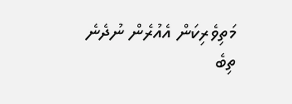މަތިވެރިކަން އެއުރެން ނުދެނެ ތިބެ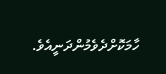ހާމަކޮށްދެވެމުންދަނީއެވެ.